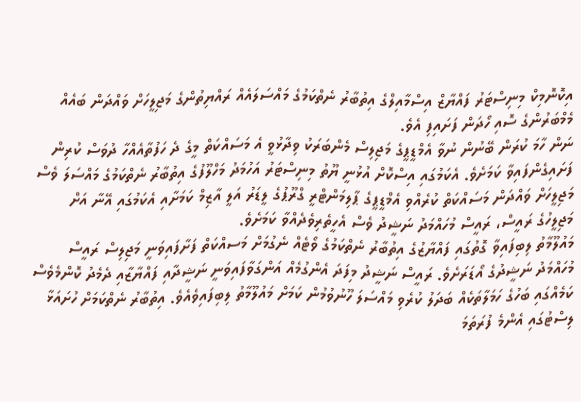އިކޮނޮމިކް މިނިސްޓަރު ފައްޔާޒް އިސްމާއިލްގެ އިތުބާރު ނެތްކަމުގެ މައްސަލައެއް ރައްޔިތުންގެ މަޖިލީހަށް ވައްދަން ބައެއް މެމްބަރުންގެ ސޮއި ހޯދަން ފަށައިފި އެވެ.
ނަން ހާމަ ކުރަން ބޭނުން ނުވާ އެމްޑީޕީގެ މަޖިލިސް މެންބަރަކު ވިދާޅުވީ އެ މަސައްކަތް މީގެ ދެ ހަފުތާއެއްހާ ދުވަސް ކުރިން ފަށައިގެންފައިވާ ކަމަށެވެ. އެކަމުގައި އިސްކޮށް އުޅުނީ ޔޫތު މިނިސްޓަރު އަހުމަދު މަހްލޫފުގެ އިތުބާރު ނެތްކަމުގެ މައްސަލަ ވެސް މަޖިލީހަށް ވައްދަން މަސައްކަތް ކުރެއްވި އެމްޑީޕީގެ ޕާލިމަންޓްރީ ގްރޫޕުގެ ލީޑަރު އަލީ އާޒިމް ކަމަށާއި އެކަމުގައި އޭނާ އަށް މަޖިލީހުގެ ރައީސް، ރައީސް މުހައްމަދު ނަޝީދު ވެސް އެހީތެރިވެދެއްވާ ކަމަށެވެ.
މައުލޫމާތު ލިބިފައިވާ ގޮތުގައި ފައްޔާޒުގެ އިތުބާރު ނެތްކަމުގެ ވޯޓެއް ނެގުމަށް މަސއްކަތް ފަށާފައިވަނީ މަޖިލިސް ރައީސް މުހައްމަދު ނަޝީދުގެ އޯޑަރަށެވެ. ރައީސް ނަޝީދު މިފަދަ އެންގުމެއް އަންގަވާފައިވަނީ ނަޝީދާއި ފައްޔާޒާއި ދެމެދު ކޮންމެވެސް ކަމެއްގައި ބަހުގެ ހަމަލާތަކެއް ބަދަލު ކުރެވި މައްސަލަ ހޫނުވުމުން ކަމަށް މައުލޫމާތު ލިބިފައިވެއެވެ. އިތުބާރު ނެތްކަމަށް ހުށައަޅާ ލިސްޓުގައި އެންމެ ފުރަތަމަ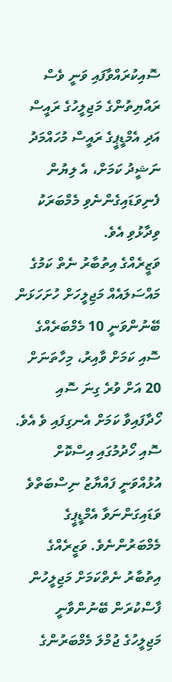ސޮއިކުރައްވާފައި ވަނީ ވެސް ރައްޔިތުންގެ މަޖިލީހުގެ ރައީސް އަދި އެމްޑީޕީގެ ރައީސް މުހައްމަދު ނަޝީދު ކަމަށް، އެ ލިޔުން ފެނިވަޑައިގެންނެވި މެމްބަރަކު ވިދާޅުވި އެވެ.
ވަޒީރެއްގެ އިތުބާރު ނެތް ކަމުގެ މައްސަލައެއް މަޖިލީހަށް ހުށަހަޅަން ބޭނުންވަނީ 10 މެމްބަރެއްގެ ސޮއި ކަމަށް ވާއިރު، މިހާތަނަށް 20 އަށް ވުރެ ގިނަ ސޮއި ހޯދާފައިވާ ކަމަށް އެނގިފައި ވެ އެވެ. ސޮއި ހޯދުމުގައި އިސްކޮށް އުޅުއްވަނީ ފައްޔާޒު ނިސްބަތްވެ ވަޑައިގަންނަވާ އެމްޑީޕީގެ މެމްބަރުންނެވެ. ވަޒީރެއްގެ އިތުބާރު ނެތްކަމަށް މަޖިލީހުން ފާސްކުރަން ބޭނުންވާނީ މަޖިލީހުގެ ޖުމްލަ މެމްބަރުންގެ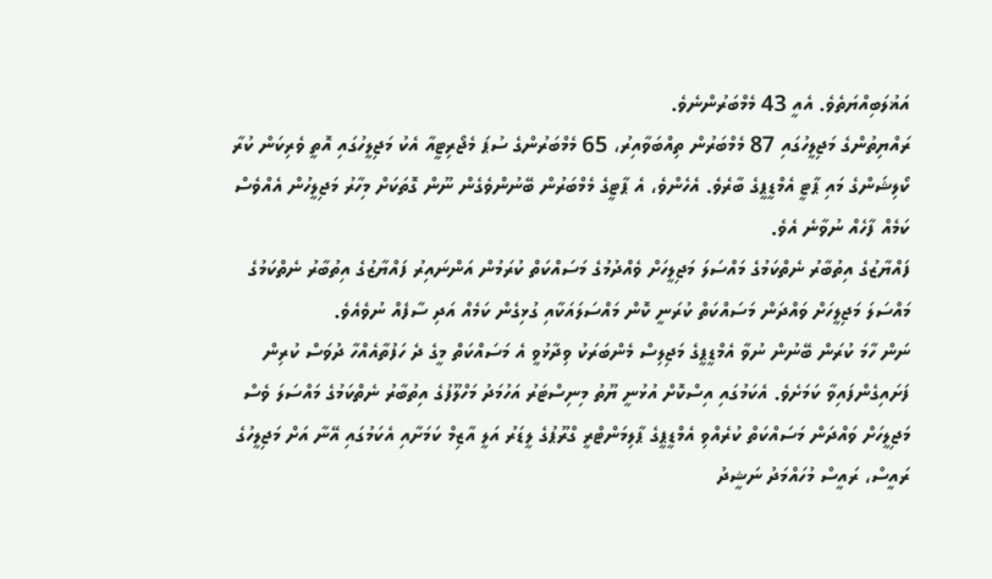އަޣުލަބިއްޔަތެވެ. އެއީ 43 މެމްބަރުންނެވެ.
ރައްޔިތުންގެ މަޖިލީހުގައި 87 މެމްބަރުން ތިއްބަވާއިރު، 65 މެމްބަރުންގެ ސުޕަ މެޖޯރިޓީއާ އެކު މަޖިލީހުގައި އޮތީ ވެރިކަން ކުރާ ކޯލިޝަންގެ މައި ޕާޓީ އެމްޑީޕީގެ ބާރެވެ. އެހެންވެ، އެ ޕާޓީގެ މެމްބަރުން ބޭނުންވެގެން ނޫން ގޮތަކަށް މިހާރު މަޖިލީހުން އެއްވެސް ކަމެއް ފާހެއް ނުވާނެ އެވެ.
ފައްޔާޒުގެ އިތުބާރު ނެތްކަމުގެ މައްސަލަ މަޖިލީހަށް ވެއްދުމުގެ މަސައްކަތް ކުރަމުން އަންނައިރު ފައްޔާޒުގެ އިތުބާރު ނެތްކަމުގެ މައްސަލަ މަޖިލީހަށް ވައްދަން މަސައްކަތް ކުރަނީ ކޮން މައްސަލައަކާއި ގުޅިގެން ކަމެއް އަދި ސާފެއް ނުވެއެވެ.
ނަން ހާމަ ކުރަން ބޭނުން ނުވާ އެމްޑީޕީގެ މަޖިލިސް މެންބަރަކު ވިދާޅުވީ އެ މަސައްކަތް މީގެ ދެ ހަފުތާއެއްހާ ދުވަސް ކުރިން ފަށައިގެންފައިވާ ކަމަށެވެ. އެކަމުގައި އިސްކޮށް އުޅުނީ ޔޫތު މިނިސްޓަރު އަހުމަދު މަހްލޫފުގެ އިތުބާރު ނެތްކަމުގެ މައްސަލަ ވެސް މަޖިލީހަށް ވައްދަން މަސައްކަތް ކުރެއްވި އެމްޑީޕީގެ ޕާލިމަންޓްރީ ގްރޫޕުގެ ލީޑަރު އަލީ އާޒިމް ކަމަށާއި އެކަމުގައި އޭނާ އަށް މަޖިލީހުގެ ރައީސް، ރައީސް މުހައްމަދު ނަޝީދު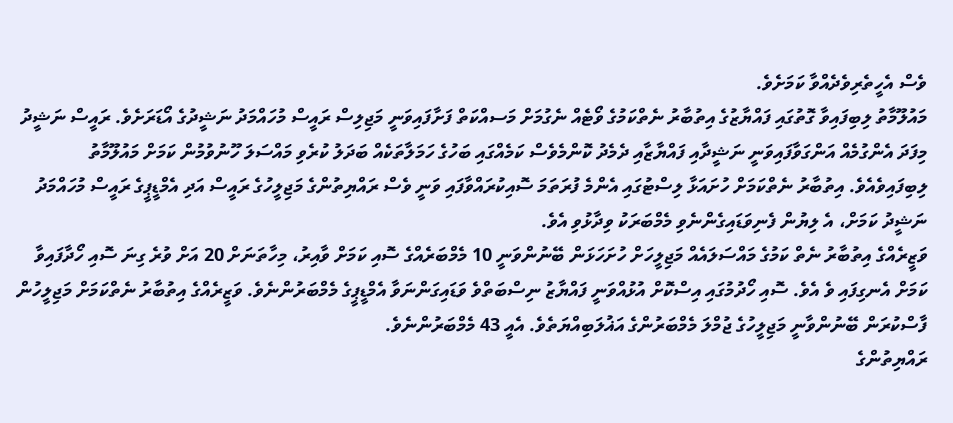ވެސް އެހީތެރިވެދެއްވާ ކަމަށެވެ.
މައުލޫމާތު ލިބިފައިވާ ގޮތުގައި ފައްޔާޒުގެ އިތުބާރު ނެތްކަމުގެ ވޯޓެއް ނެގުމަށް މަސއްކަތް ފަށާފައިވަނީ މަޖިލިސް ރައީސް މުހައްމަދު ނަޝީދުގެ އޯޑަރަށެވެ. ރައީސް ނަޝީދު މިފަދަ އެންގުމެއް އަންގަވާފައިވަނީ ނަޝީދާއި ފައްޔާޒާއި ދެމެދު ކޮންމެވެސް ކަމެއްގައި ބަހުގެ ހަމަލާތަކެއް ބަދަލު ކުރެވި މައްސަލަ ހޫނުވުމުން ކަމަށް މައުލޫމާތު ލިބިފައިވެއެވެ. އިތުބާރު ނެތްކަމަށް ހުށައަޅާ ލިސްޓުގައި އެންމެ ފުރަތަމަ ސޮއިކުރައްވާފައި ވަނީ ވެސް ރައްޔިތުންގެ މަޖިލީހުގެ ރައީސް އަދި އެމްޑީޕީގެ ރައީސް މުހައްމަދު ނަޝީދު ކަމަށް، އެ ލިޔުން ފެނިވަޑައިގެންނެވި މެމްބަރަކު ވިދާޅުވި އެވެ.
ވަޒީރެއްގެ އިތުބާރު ނެތް ކަމުގެ މައްސަލައެއް މަޖިލީހަށް ހުށަހަޅަން ބޭނުންވަނީ 10 މެމްބަރެއްގެ ސޮއި ކަމަށް ވާއިރު، މިހާތަނަށް 20 އަށް ވުރެ ގިނަ ސޮއި ހޯދާފައިވާ ކަމަށް އެނގިފައި ވެ އެވެ. ސޮއި ހޯދުމުގައި އިސްކޮށް އުޅުއްވަނީ ފައްޔާޒު ނިސްބަތްވެ ވަޑައިގަންނަވާ އެމްޑީޕީގެ މެމްބަރުންނެވެ. ވަޒީރެއްގެ އިތުބާރު ނެތްކަމަށް މަޖިލީހުން ފާސްކުރަން ބޭނުންވާނީ މަޖިލީހުގެ ޖުމްލަ މެމްބަރުންގެ އަޣުލަބިއްޔަތެވެ. އެއީ 43 މެމްބަރުންނެވެ.
ރައްޔިތުންގެ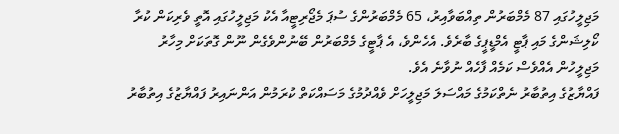މަޖިލީހުގައި 87 މެމްބަރުން ތިއްބަވާއިރު، 65 މެމްބަރުންގެ ސުޕަ މެޖޯރިޓީއާ އެކު މަޖިލީހުގައި އޮތީ ވެރިކަން ކުރާ ކޯލިޝަންގެ މައި ޕާޓީ އެމްޑީޕީގެ ބާރެވެ. އެހެންވެ، އެ ޕާޓީގެ މެމްބަރުން ބޭނުންވެގެން ނޫން ގޮތަކަށް މިހާރު މަޖިލީހުން އެއްވެސް ކަމެއް ފާހެއް ނުވާނެ އެވެ.
ފައްޔާޒުގެ އިތުބާރު ނެތްކަމުގެ މައްސަލަ މަޖިލީހަށް ވެއްދުމުގެ މަސައްކަތް ކުރަމުން އަންނައިރު ފައްޔާޒުގެ އިތުބާރު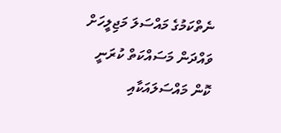ނެތްކަމުގެ މައްސަލަ މަޖިލީހަށް ވައްދަން މަސައްކަތް ކުރަނީ ކޮން މައްސަލައަކާއި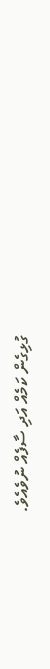ގުޅިގެން ކަމެއް އަދި ސާފެއް ނުވެއެވެ.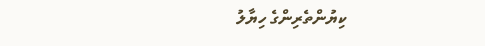ކިޔުންތެރިންގެ ހިޔާލު